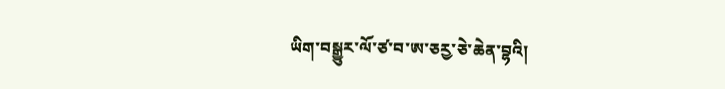ཡིག་བསྒྱུར་ལོ་ཙ་བ་ཨ་ཅརྱ་ཅེ་ཆེན་བྷའི།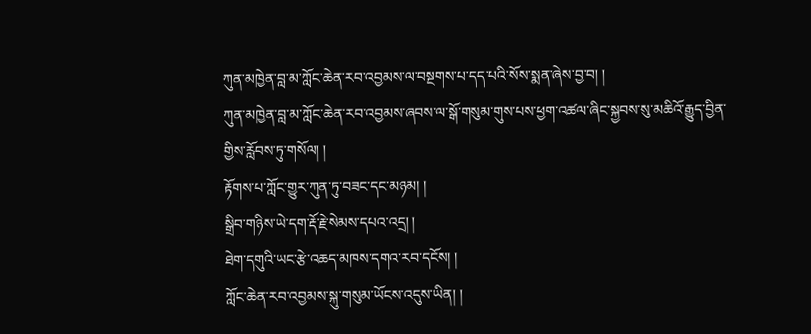ཀུན་མཁྱེན་བླ་མ་ཀློང་ཆེན་རབ་འབྱམས་ལ་བསྔགས་པ་དད་པའི་སོས་སྨན་ཞེས་བྱ་བ། །
ཀུན་མཁྱེན་བླ་མ་ཀློང་ཆེན་རབ་འབྱམས་ཞབས་ལ་སྒོ་གསུམ་གུས་པས་ཕྱག་འཚལ་ཞིང་སྐྱབས་སུ་མཆིའོ་རྒྱུད་བྱིན་གྱིས་རློབས་ཏུ་གསོལ། །
རྟོགས་པ་ཀློང་གྱུར་ཀུན་ཏུ་བཟང་དང་མཉམ། །
སྒྲིབ་གཉིས་ཡེ་དག་རྡོ་རྗེ་སེམས་དཔའ་འདྲ། །
ཐེག་དགུའི་ཡང་རྩེ་འཆད་མཁས་དགའ་རབ་དངོས། །
ཀློང་ཆེན་རབ་འབྱམས་སྐུ་གསུམ་ཡོངས་འདུས་ཡིན། །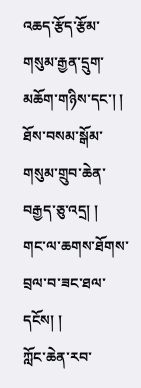འཆད་རྩོད་རྩོམ་གསུམ་རྒྱན་དྲུག་མཆོག་གཉིས་དང་། །
ཐོས་བསམ་སྒོམ་གསུམ་གྲུབ་ཆེན་བརྒྱད་ཅུ་འདྲ། །
གང་ལ་ཆགས་ཐོགས་བྲལ་བ་ཟང་ཐལ་དངོས། །
ཀློང་ཆེན་རབ་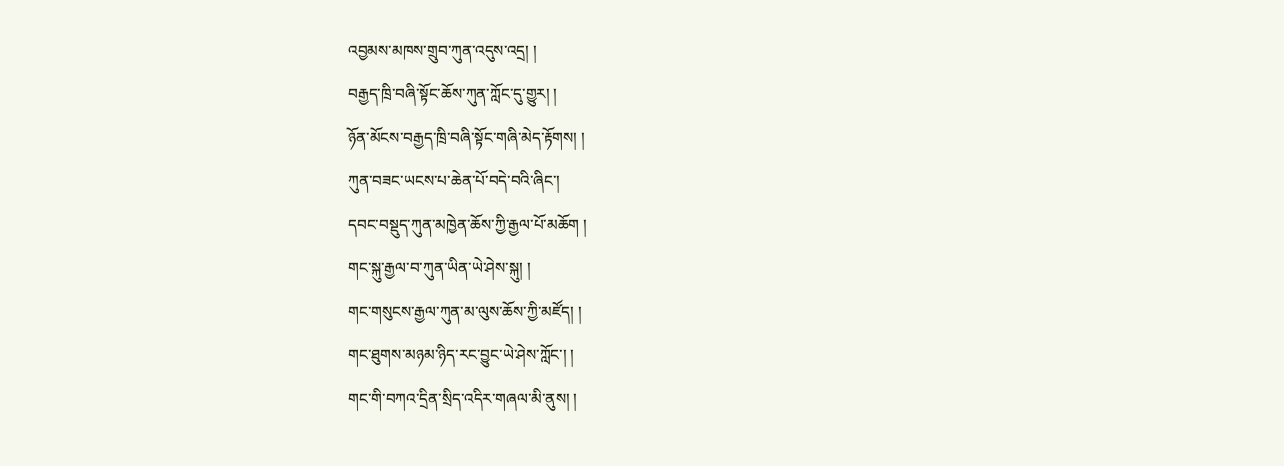འབྱམས་མཁས་གྲུབ་ཀུན་འདུས་འདྲ། །
བརྒྱད་ཁྲི་བཞི་སྟོང་ཆོས་ཀུན་ཀློང་དུ་གྱུར། །
ཉོན་མོངས་བརྒྱད་ཁྲི་བཞི་སྟོང་གཞི་མེད་རྟོགས། །
ཀུན་བཟང་ཡངས་པ་ཆེན་པོ་བདེ་བའི་ཞིང་།
དབང་བསྡུད་ཀུན་མཁྱེན་ཆོས་ཀྱི་རྒྱལ་པོ་མཆོག །
གང་སྐུ་རྒྱལ་བ་ཀུན་ཡིན་ཡེ་ཤེས་སྐུ། །
གང་གསུངས་རྒྱལ་ཀུན་མ་ལུས་ཆོས་ཀྱི་མཛོད། །
གང་ཐུགས་མཉམ་ཉིད་རང་བྱུང་ཡེ་ཤེས་ཀློང་། །
གང་གི་བཀའ་དྲིན་སྲིད་འདིར་གཞལ་མི་ནུས། །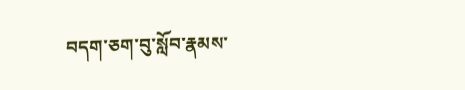བདག་ཅག་བུ་སློབ་རྣམས་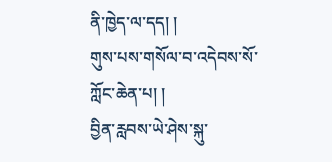ནི་ཁྱེད་ལ་དད། །
གུས་པས་གསོལ་བ་འདེབས་སོ་ཀློང་ཆེན་པ། །
བྱིན་རླབས་ཡེ་ཤེས་སྐུ་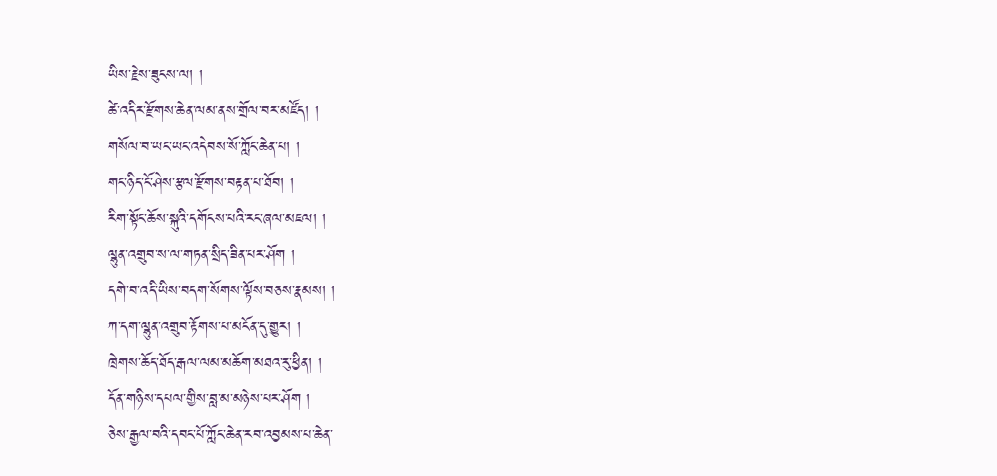ཡིས་རྗེས་ཟུངས་ལ། །
ཚེ་འདིར་རྫོགས་ཆེན་ལམ་ནས་གྲོལ་བར་མཛོད། །
གསོལ་བ་ཡང་ཡང་འདེབས་སོ་ཀློང་ཆེན་པ། །
གང་ཉིད་ངོ་ཤེས་རྩལ་རྫོགས་བརྟན་པ་ཐོབ། །
རིག་སྟོང་ཆོས་སྐུའི་དགོངས་པའི་རང་ཞལ་མཇལ། །
ལྷུན་འགྲུབ་ས་ལ་གཏན་སྲིད་ཟིན་པར་ཤོག །
དགེ་བ་འདི་ཡིས་བདག་སོགས་ལྟོས་བཅས་རྣམས། །
ཀ་དག་ལྷུན་འགྲུབ་རྟོགས་པ་མངོན་དུ་གྱུར། །
ཁྲེགས་ཆོད་ཐོད་རྒལ་ལམ་མཆོག་མཐའ་རུ་ཕྱིན། །
དོན་གཉིས་དཔལ་གྱིས་བླ་མ་མཉེས་པར་ཤོག །
ཅེས་རྒྱལ་བའི་དབང་པོ་ཀློང་ཆེན་རབ་འབྱམས་པ་ཆེན་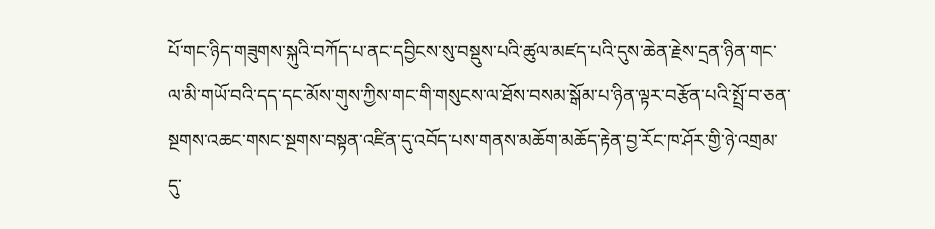པོ་གང་ཉིད་གཟུགས་སྐུའི་བཀོད་པ་ནང་དབྱིངས་སུ་བསྡུས་པའི་ཚུལ་མཛད་པའི་དུས་ཆེན་རྗེས་དྲན་ཉིན་གང་ལ་མི་གཡོ་བའི་དད་དང་མོས་གུས་ཀྱིས་གང་གི་གསུངས་ལ་ཐོས་བསམ་སྒོམ་པ་ཉིན་ལྟར་བརྩོན་པའི་སྤྲོ་བ་ཅན་སྔགས་འཆང་གསང་སྔགས་བསྟན་འཛིན་དུ་འབོད་པས་གནས་མཆོག་མཆོད་རྟེན་བྱ་རོང་ཁ་ཤོར་གྱི་ཉེ་འགྲམ་དུ་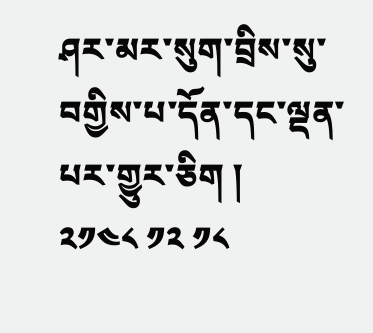ཤར་མར་སུག་བྲིས་སུ་བགྱིས་པ་དོན་དང་ལྡན་པར་གྱུར་ཅིག །
༢༡༤༨ ༡༢ ༡༨